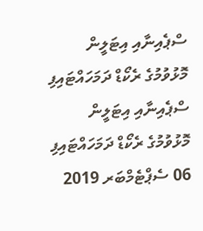ސްޕެއިނާއި އިޓަލީން މޮޅުވުމުގެ ރެކޯޑް ދަމަހައްޓައިފި
ސްޕެއިނާއި އިޓަލީން މޮޅުވުމުގެ ރެކޯޑް ދަމަހައްޓައިފި
06 ސެޕްޓެމްބަރ 2019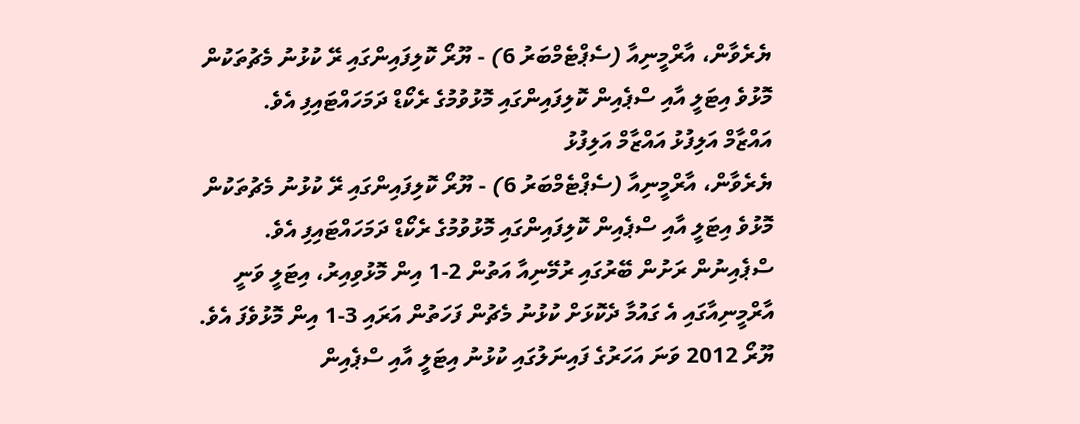ޔެރެވާން، އާރްމީނިއާ (ސެޕްޓެމްބަރު 6) - ޔޫރޯ ކޮލިފައިންގައި ރޭ ކުޅުނު މެޗުތަކުން މޮޅުވެ އިޓަލީ އާއި ސްޕެއިން ކޮލިފައިންގައި މޮޅުވުމުގެ ރެކޯޑް ދަމަހައްޓައިފި އެވެ.
އައްޒާމް އަލިފުޅު އައްޒާމް އަލިފުޅު
ޔެރެވާން، އާރްމީނިއާ (ސެޕްޓެމްބަރު 6) - ޔޫރޯ ކޮލިފައިންގައި ރޭ ކުޅުނު މެޗުތަކުން މޮޅުވެ އިޓަލީ އާއި ސްޕެއިން ކޮލިފައިންގައި މޮޅުވުމުގެ ރެކޯޑް ދަމަހައްޓައިފި އެވެ.
ސްޕެއިނުން ރަށުން ބޭރުގައި ރުމޭނިއާ އަތުން 2-1 އިން މޮޅުވިއިރު، އިޓަލީ ވަނީ އާރްމީނިއާގައި އެ ގައުމާ ދެކޮޅަށް ކުޅުނު މެޗުން ފަހަތުން އަރައި 3-1 އިން މޮޅުވެފަ އެވެ. ޔޫރޯ 2012 ވަނަ އަހަރުގެ ފައިނަލުގައި ކުޅުނު އިޓަލީ އާއި ސްޕެއިން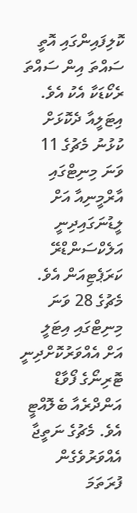ކޮލިފައިންގައި އޮތީ ސައްތަ އިން ސައްތަ ރެކޯޑަކާ އެކު އެވެ.
އިޓަލީއާ ދެކޮޅަށް ކުޅުނު މެޗުގެ 11 ވަނަ މިނިޓްގައި އާރްމީނިއާ އަށް ލީޑުނަގައިދިނީ އަލެކްސަންޑްރޭ ކަރަޕެޓިއަން އެވެ. މެޗުގެ 28 ވަނަ މިނިޓްގައި އިޓަލީ އަށް އެއްވަރުކޮށްދިނީ ޓޮރިނޯގެ ފޯވާޑް އަންދްރެއާ ބެލޮއްޓީ އެވެ. މެޗުގެ ނަތީޖާ އެއްވަރުވެގެން ފުރަތަމަ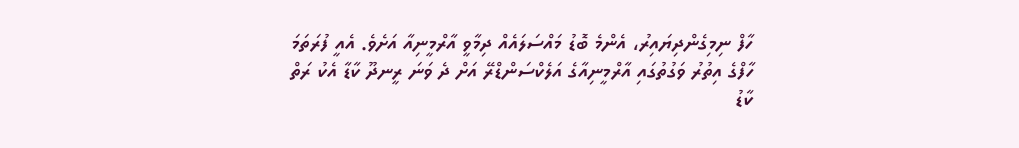ހާފް ނިމިގެންދިޔައިރު، އެންމެ ބޮޑު މައްސަލައެއް ދިމާވީ އާރްމީނިއާ އަށެވެ. އެއީ ފުރަތަމަ ހާފްގެ އިތުރު ވަގުތުގައި އާރްމީނިއާގެ އަލެކްސަންޑްރޭ އަށް ދެ ވަނަ ރީނދޫ ކާޑާ އެކު ރަތް ކާޑު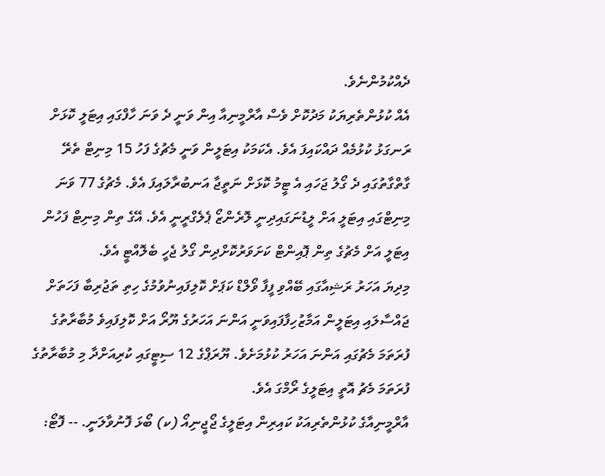ދެއްކުމުންނެވެ.
އެއް ކުޅުންތެރިޔަކު މަދުކޮށް ވެސް އާރްމީނިއާ އިން ވަނީ ދެ ވަނަ ހާފްގައި އިޓަލީ ކޮޅަށް ރަނގަޅު ކުޅުމެއް ދައްކައިފަ އެވެ. އެކަމަކު އިޓަލީން ވަނީ މެޗުގެ ފަހު 15 މިނިޓް ތެރޭ ގާތްގާތުގައި ދެ ގޯލު ޖަހައި އެ ޓީމު ކޮޅަށް ނަތީޖާ އަނބުރާލައިފަ އެވެ. މެޗުގެ 77 ވަނަ މިނިޓްގައި އިޓަލީ އަށް ލީޑުނަގައިދިނީ ލޮރެންޒޯ ޕެލެގްރީނީ އެވެ. އޭގެ ތިން މިނިޓް ފަހުން އިޓަލީ އަށް މެޗުގެ ތިން ޕޮއިންޓް ކަށަވަރުކޮށްދިން ގޯލު ޖެހީ ބެލޮއްޓީ އެވެ.
މިދިޔަ އަހަރު ރަޝިއާގައި ބޭއްވި ފީފާ ވޯލްޑް ކަޕަށް ކޮލިފައިނުވުމުގެ ހިތި ތަޖުރިބާ ފަހަތަށް ޖައްސާލައި އިޓަލީން އަމާޒުހިފާފައިވަނީ އަންނަ އަހަރުގެ ޔޫރޯ އަށް ކޮލިފައިވެ މުބާރާތުގެ ފުރަތަމަ މެޗުގައި އަންނަ އަހަރު ކުޅުމަށެވެ. ޔޫރަޕްގެ 12 ސިޓީގައި ކުރިއަށްދާ މި މުބާރާތުގެ ފުރަތަމަ މެޗު އޮތީ އިޓަލީގެ ރޯމްގަ އެވެ.
އާރްމީނިއާގެ ކުޅުންތެރިއަކު ކައިރިން އިޓަލީގެ ޖޯޖީނިއޯ (ކ) ބޯޅަ ފޮނުވާލަނީ. -- ފޮޓޯ: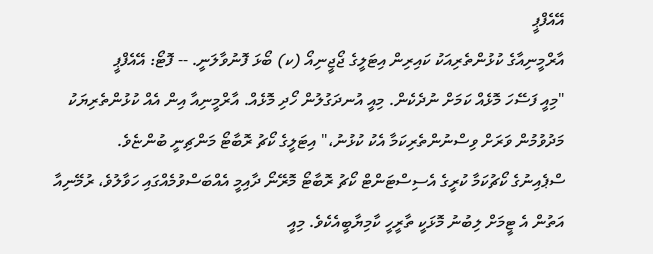އޭއެފްޕީ
އާރްމީނިއާގެ ކުޅުންތެރިއަކު ކައިރިން އިޓަލީގެ ޖޯޖީނިއޯ (ކ) ބޯޅަ ފޮނުވާލަނީ. -- ފޮޓޯ: އޭއެފްޕީ
"މިއީ ފަސޭހަ މޮޅެއް ކަމަށް ނުދެކެން. މިއީ އުނދަގުލުން ހޯދި މޮޅެއް. އާރްމީނިއާ އިން އެއް ކުޅުންތެރިޔަކު މަދުވުމުން ވަރަށް ވިސްނުންތެރިކަމާ އެކު ކުޅުނު،" އިޓަލީގެ ކޯޗު ރޮބާޓޯ މަންޗިނީ ބުންޏެވެ.
ސްޕެއިނުގެ ކޯޗުކަމާ ކުރީގެ އެސިސްޓަންޓް ކޯޗު ރޮބާޓޯ މޮރޭނޯ ދާއިމީ އެއްބަސްވުމެއްގައި ހަވާލުވެ، ރުމޭނިއާ އަތުން އެ ޓީމަށް ލިބުނު މޮޅަކީ ތާރީހީ ކާމިޔާބީއެކެވެ. މިއީ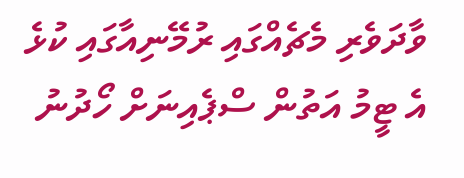ވާދަވެރި މެޗެއްގައި ރުމޭނިއާގައި ކުޅެ އެ ޓީމު އަތުން ސްޕެއިނަށް ހޯދުނު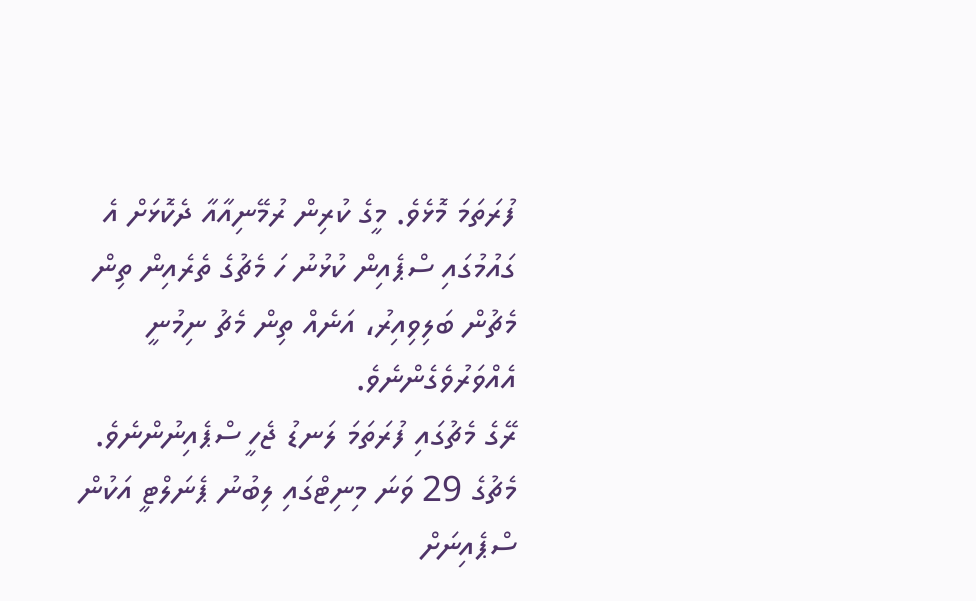ފުރަތަމަ މޮޅެވެ. މީގެ ކުރިން ރުމޭނިއާއާ ދެކޮޅަށް އެ ގައުމުގައި ސްޕެއިން ކުޅުނު ހަ މެޗުގެ ތެރެއިން ތިން މެޗުން ބަލިވިއިރު، އަނެއް ތިން މެޗު ނިމުނީ އެއްވަރުވެގެންނެވެ.
ރޭގެ މެޗުގައި ފުރަތަމަ ލަނޑު ޖެހީ ސްޕެއިނުންނެވެ. މެޗުގެ 29 ވަނަ މިނިޓްގައި ލިބުނު ޕެނަލްޓީ އަކުން ސްޕެއިނަށް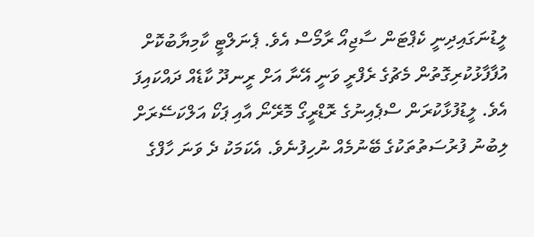ލީޑުނަގައިދިނީ ކެޕްޓަން ސާޖިއޯ ރާމޯސް އެވެ. ޕެނަލްޓީ ކާމިޔާބުކޮށް އުފާފާޅުކުރިގޮތުން މެޗުގެ ރެފްރީ ވަނީ އޭނާ އަށް ރީނދޫ ކާޑެއް ދައްކައިފަ އެވެ. ލީޑުފުޅާކުރަން ސްޕެއިނުގެ ރޮޑްރީގޯ މޮރޭނޯ އާއި ޕަކޯ އަލްކަސޭރަށް ލިބުނު ފުރުސަތުތަކުގެ ބޭނުމެއް ނުހިފުނެވެ. އެކަމަކު ދެ ވަނަ ހާފްގެ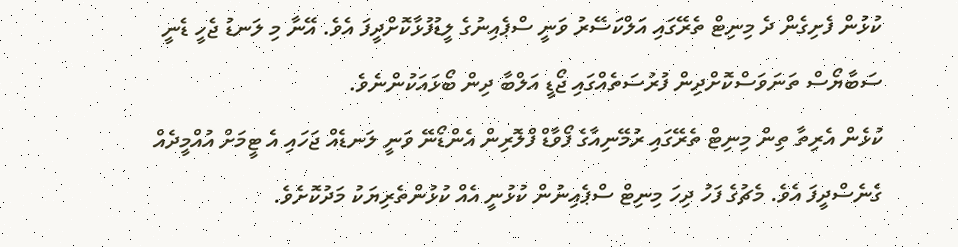ކުޅުން ފެށިގެން ދެ މިނިޓް ތެރޭގައި އަލްކަސޭރު ވަނީ ސްޕެއިނުގެ ލީޑުފުޅާކޮށްދީފަ އެވެ. އޭނާ މި ލަނޑު ޖެހީ ޑެނީ ސަބާޔޯސް ތަނަވަސްކޮށްދިން ފުރުސަތެއްގައި ޖޯޑީ އަލްބާ ދިން ބޯޅައަކުންނެވެ.
ކުޅެން އެރިތާ ތިން މިނިޓް ތެރޭގައި ރުމޭނިއާގެ ފޯވާޑް ފްލޮރިން އެންޑޯނޭ ވަނީ ލަނޑެއް ޖަހައި އެ ޓީމަށް އުއްމީދެއް ގެނެސްދީފަ އެވެ. މެޗުގެ ފަހު ދިހަ މިނިޓް ސްޕެއިނުން ކުޅުނީ އެއް ކުޅުންތެރިޔަކު މަދުކޮށެވެ.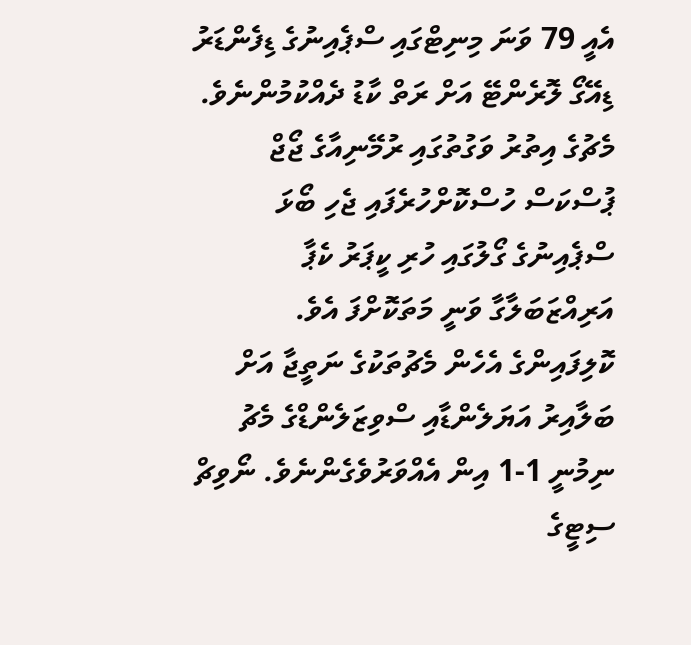އެއީ 79 ވަނަ މިނިޓްގައި ސްޕެއިނުގެ ޑިފެންޑަރު ޑިއޭގޯ ލޮރެންޓޭ އަށް ރަތް ކާޑު ދެއްކުމުންނެވެ. މެޗުގެ އިތުރު ވަގުތުގައި ރުމޭނިއާގެ ޖޯޖް ޕުސްކަސް ހުސްކޮށްހުރެފައި ޖެހި ބޯޅަ ސްޕެއިނުގެ ގޯލުގައި ހުރި ކީޕަރު ކެޕާ އަރިއްޒަބަލާގާ ވަނީ މަތަކޮށްފަ އެވެ.
ކޮލިފައިންގެ އެހެން މެޗުތަކުގެ ނަތީޖާ އަށް ބަލާއިރު އަޔަލެންޑާއި ސްވިޒަލެންޑްގެ މެޗު ނިމުނީ 1-1 އިން އެއްވަރުވެގެންނެވެ. ނޯވިޗް ސިޓީގެ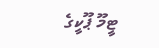ޓީމޫ ޕޫކީގެ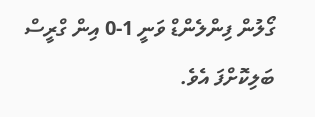ގޯލުން ފިންލެންޑް ވަނީ 1-0 އިން ގްރީސް ބަލިކޮށްފަ އެވެ.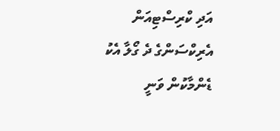އަދި ކްރިސްޓިއަން އެރިކްސަންގެ ދެ ގޯލާ އެކު ޑެންމާކުން ވަނީ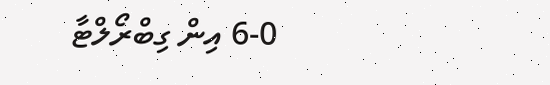6-0 އިން ގިބްރޯލްޓާ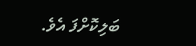ބަލިކޮށްފަ އެވެ.